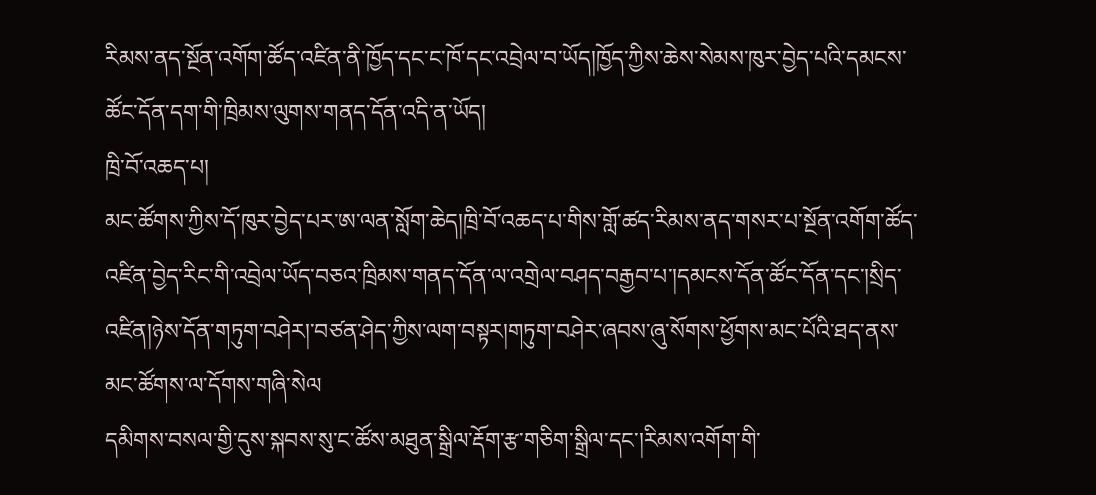རིམས་ནད་སྔོན་འགོག་ཚོད་འཛིན་ནི་ཁྱོད་དང་ང་ཁོ་དང་འབྲེལ་བ་ཡོད།ཁྱོད་ཀྱིས་ཆེས་སེམས་ཁུར་བྱེད་པའི་དམངས་ཚོང་དོན་དག་གི་ཁྲིམས་ལུགས་གནད་དོན་འདི་ན་ཡོད།
ཁྲི་བོ་འཆད་པ།
མང་ཚོགས་ཀྱིས་དོ་ཁུར་བྱེད་པར་ཨ་ལན་སློག་ཆེད།ཁྲི་བོ་འཆད་པ་གིས་གློ་ཚད་རིམས་ནད་གསར་པ་སྔོན་འགོག་ཚོད་འཛིན་བྱེད་རིང་གི་འབྲེལ་ཡོད་བཅའ་ཁྲིམས་གནད་དོན་ལ་འགྲེལ་བཤད་བརྒྱབ་པ་།དམངས་དོན་ཚོང་དོན་དང་།སྲིད་འཛིན།ཉེས་དོན་གཏུག་བཤེར།་བཙན་ཤེད་ཀྱིས་ལག་བསྟར།གཏུག་བཤེར་ཞབས་ཞུ་སོགས་ཕྱོགས་མང་པོའི་ཐད་ནས་མང་ཚོགས་ལ་དོགས་གཞི་སེལ
དམིགས་བསལ་གྱི་དུས་སྐབས་སུ་ང་ཚོས་མཐུན་སྒྲིལ་རྡོག་རྩ་གཅིག་སྒྲིལ་དང་།རིམས་འགོག་གི་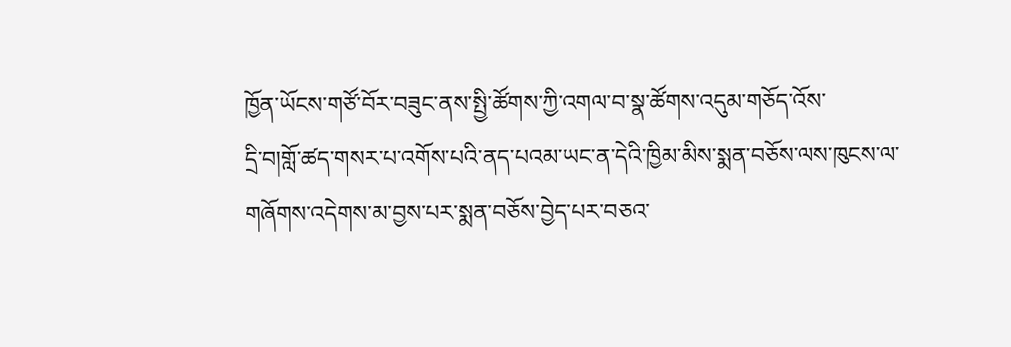ཁྱོན་ཡོངས་གཙོ་བོར་བཟུང་ནས་སྤྱི་ཚོགས་ཀྱི་འགལ་བ་སྣ་ཚོགས་འདུམ་གཅོད་འོས་
དྲི་བ།གློ་ཚད་གསར་པ་འགོས་པའི་ནད་པའམ་ཡང་ན་དེའི་ཁྱིམ་མིས་སྨན་བཅོས་ལས་ཁུངས་ལ་གཞོགས་འདེགས་མ་བྱས་པར་སྨན་བཅོས་བྱེད་པར་བཅའ་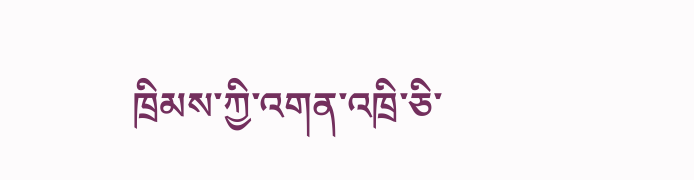ཁྲིམས་ཀྱི་འགན་འཁྲི་ཅི་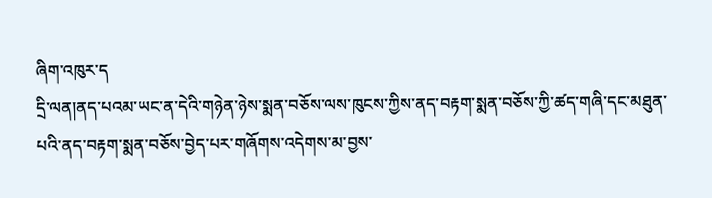ཞིག་འཁུར་ད
དྲི་ལན།ནད་པའམ་ཡང་ན་དེའི་གཉེན་ཉེས་སྨན་བཅོས་ལས་ཁུངས་ཀྱིས་ནད་བརྟག་སྨན་བཅོས་ཀྱི་ཚད་གཞི་དང་མཐུན་པའི་ནད་བརྟག་སྨན་བཅོས་བྱེད་པར་གཞོགས་འདེགས་མ་བྱས་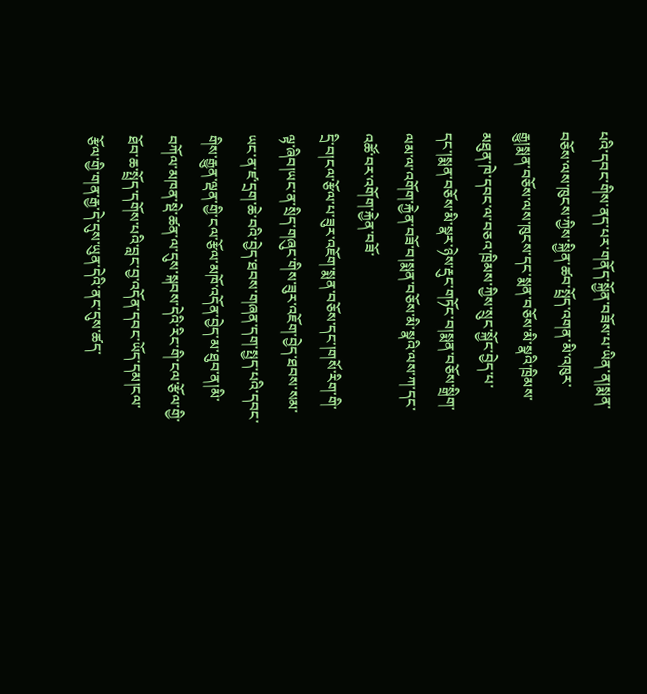པའི་དབང་གིས་ནད་པར་གནོད་སྐྱོན་བཟོས་པ་ཡིན་ན།སྨན་བཅོས་ལས་ཁུངས་ཀྱིས་སྐྱིན་ཚབ་སྤྲོད་འགན་མི་འཁུར་རྒྱུ།སྨན་བཅོས་ལས་ཁུངས་དང་སྨན་བཅོས་མི་སྣའི་ཁྲིམས་མཐུན་ཁེ་དབང་ལ་བཅའ་ཁྲིམས་ཀྱིས་སྲུང་སྐྱོང་བྱེད་པ་དང་།སྨན་བཅོས་མི་སྣར་ཉེས་རྡུང་གཏོང་བ།སྨན་བཅོས་སྒྲིག་ལམ་ལ་འགོག་རྐྱེན་བཟོ་བ།སྨན་བཅོས་མི་སྣའི་ལས་ཀ་དང་འཚོ་བར་འགོག་རྐྱེན་བཟོ་
དྲི་བ།ངལ་རྩོལ་པ་ཟུར་འཇོག་སྨན་བཅོས་དང་།གསོ་རིག་གི་ལྟ་ཞིབ།ཡང་ན་སྲིད་གཞུང་གིས་ཟུར་འཇོག་བྱེད་ཐབས་སམ་ཡང་ན་ཛ་དྲག་ཆེ་བའི་བྱེད་ཐབས་གཞན་དག་སྤྱད་པའི་དབང་གིས་རྒྱུན་ལྡན་གྱི་ངལ་རྩོལ་མཁོ་འདོན་བྱེད་མ་ཐུབ་ན།མི་བཀོལ་མཁན་སྡེ་ཚན་ལ་དུས་སྐབས་དེའི་རིང་གི་ངལ་རྩོལ་གྱི་ཐོབ་ཆ་སྤྲོད་དགོས་པའི་བླང་བྱ་འདོན་དབང་ཡོད་དམ།ངལ་རྩོལ་གྱི་གན་རྒྱ་དེ་དུས་ཡུན་དེའི་ནང་དུས་ཚད་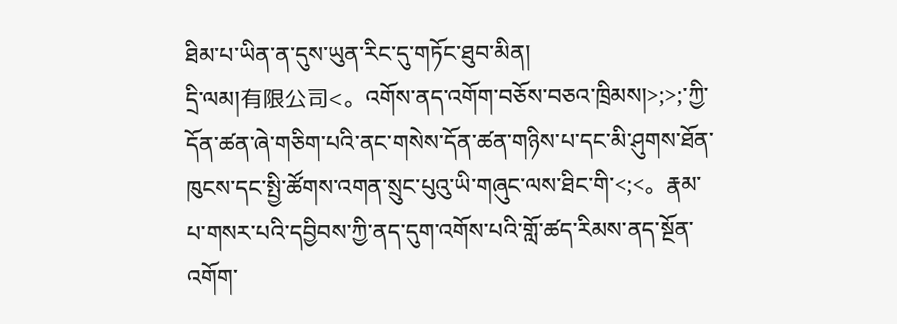ཐིམ་པ་ཡིན་ན་དུས་ཡུན་རིང་དུ་གཏོང་ཐུབ་མིན།
དྲི་ལམ།有限公司<。འགོས་ནད་འགོག་བཅོས་བཅའ་ཁྲིམས།>;>;་ཀྱི་དོན་ཚན་ཞེ་གཅིག་པའི་ནང་གསེས་དོན་ཚན་གཉིས་པ་དང་མི་ཤུགས་ཐོན་ཁུངས་དང་སྤྱི་ཚོགས་འགན་སྲུང་པུའུ་ཡི་གཞུང་ལས་ཐིང་གི་<;<。རྣམ་པ་གསར་པའི་དབྱིབས་ཀྱི་ནད་དུག་འགོས་པའི་གློ་ཚད་རིམས་ནད་སྔོན་འགོག་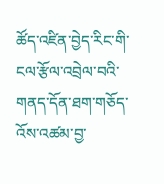ཚོད་འཛིན་བྱེད་རིང་གི་ངལ་རྩོལ་འབྲེལ་བའི་གནད་དོན་ཐག་གཅོད་འོས་འཚམ་བྱ་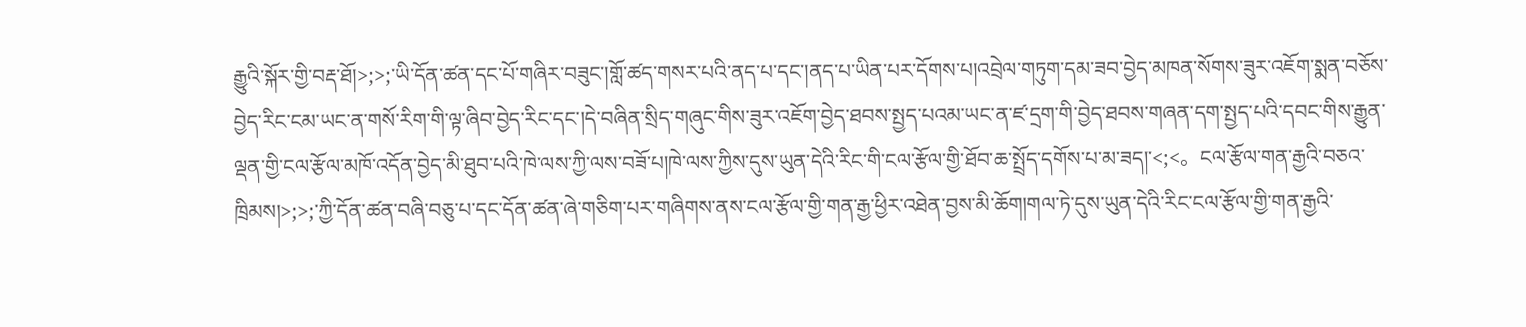རྒྱུའི་སྐོར་གྱི་བརྡ་ཐོ།>;>;་ཡི་དོན་ཚན་དང་པོ་གཞིར་བཟུང་།གློ་ཚད་གསར་པའི་ནད་པ་དང་།ནད་པ་ཡིན་པར་དོགས་པ།འབྲེལ་གཏུག་དམ་ཟབ་བྱེད་མཁན་སོགས་ཟུར་འཇོག་སྨན་བཅོས་བྱེད་རིང་ངམ་ཡང་ན་གསོ་རིག་གི་ལྟ་ཞིབ་བྱེད་རིང་དང་།དེ་བཞིན་སྲིད་གཞུང་གིས་ཟུར་འཇོག་བྱེད་ཐབས་སྤྱད་པའམ་ཡང་ན་ཛ་དྲག་གི་བྱེད་ཐབས་གཞན་དག་སྤྱད་པའི་དབང་གིས་རྒྱུན་ལྡན་གྱི་ངལ་རྩོལ་མཁོ་འདོན་བྱེད་མི་ཐུབ་པའི་ཁེ་ལས་ཀྱི་ལས་བཟོ་པ།ཁེ་ལས་ཀྱིས་དུས་ཡུན་དེའི་རིང་གི་ངལ་རྩོལ་གྱི་ཐོབ་ཆ་སྤྲོད་དགོས་པ་མ་ཟད།་<;<。ངལ་རྩོལ་གན་རྒྱའི་བཅའ་ཁྲིམས།>;>;་ཀྱི་དོན་ཚན་བཞི་བཅུ་པ་དང་དོན་ཚན་ཞེ་གཅིག་པར་གཞིགས་ནས་ངལ་རྩོལ་གྱི་གན་རྒྱ་ཕྱིར་འཐེན་བྱས་མི་ཆོག།གལ་ཏེ་དུས་ཡུན་དེའི་རིང་ངལ་རྩོལ་གྱི་གན་རྒྱའི་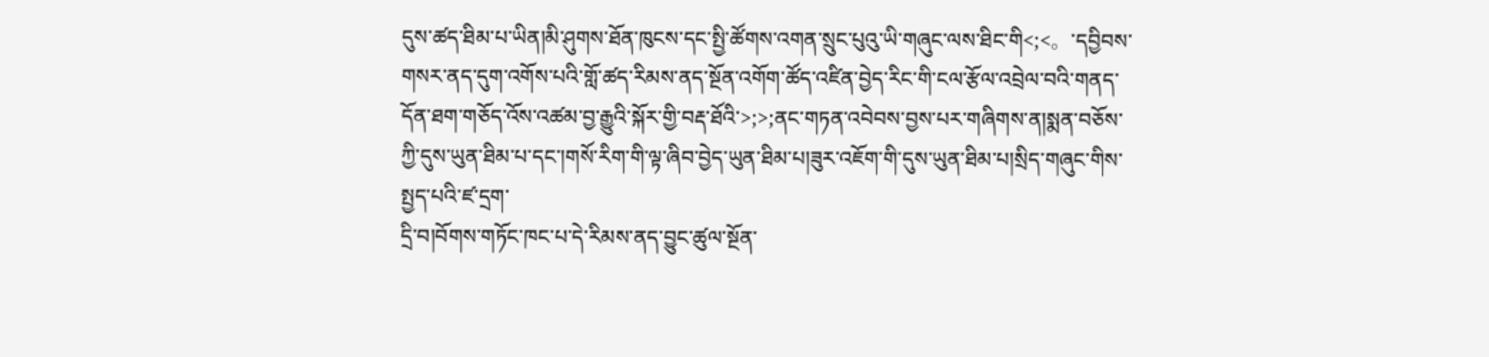དུས་ཚད་ཐིམ་པ་ཡིན།མི་ཤུགས་ཐོན་ཁུངས་དང་སྤྱི་ཚོགས་འགན་སྲུང་པུའུ་ཡི་གཞུང་ལས་ཐིང་གི<;<。་དབྱིབས་གསར་ནད་དུག་འགོས་པའི་གློ་ཚད་རིམས་ནད་སྔོན་འགོག་ཚོད་འཛིན་བྱེད་རིང་གི་ངལ་རྩོལ་འབྲེལ་བའི་གནད་དོན་ཐག་གཅོད་འོས་འཚམ་བྱ་རྒྱུའི་སྐོར་གྱི་བརྡ་ཐོའི་>;>;ནང་གཏན་འབེབས་བྱས་པར་གཞིགས་ན།སྨན་བཅོས་ཀྱི་དུས་ཡུན་ཐིམ་པ་དང་།གསོ་རིག་གི་ལྟ་ཞིབ་བྱེད་ཡུན་ཐིམ་པ།ཟུར་འཇོག་གི་དུས་ཡུན་ཐིམ་པ།སྲིད་གཞུང་གིས་སྤྱད་པའི་ཛ་དྲག་
དྲི་བ།བོགས་གཏོང་ཁང་པ་དེ་རིམས་ནད་བྱུང་ཚུལ་སྔོན་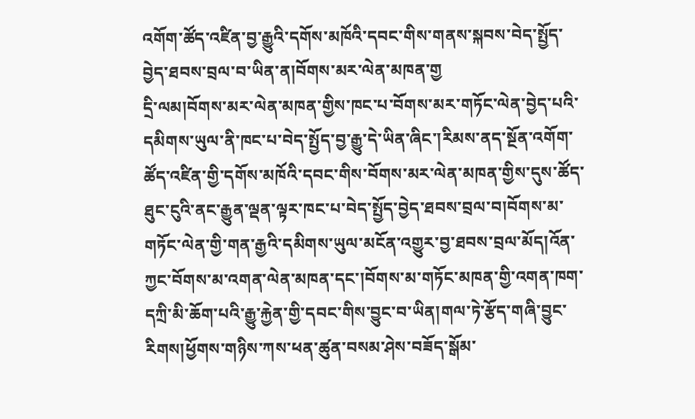འགོག་ཚོད་འཛིན་བྱ་རྒྱུའི་དགོས་མཁོའི་དབང་གིས་གནས་སྐབས་བེད་སྤྱོད་བྱེད་ཐབས་བྲལ་བ་ཡིན་ན།བོགས་མར་ལེན་མཁན་གྱ
དྲི་ལམ།བོགས་མར་ལེན་མཁན་གྱིས་ཁང་པ་བོགས་མར་གཏོང་ལེན་བྱེད་པའི་དམིགས་ཡུལ་ནི་ཁང་པ་བེད་སྤྱོད་བྱ་རྒྱུ་དེ་ཡིན་ཞིང་།རིམས་ནད་སྔོན་འགོག་ཚོད་འཛིན་གྱི་དགོས་མཁོའི་དབང་གིས་བོགས་མར་ལེན་མཁན་གྱིས་དུས་ཚོད་ཐུང་ངུའི་ནང་རྒྱུན་ལྡན་ལྟར་ཁང་པ་བེད་སྤྱོད་བྱེད་ཐབས་བྲལ་བ།བོགས་མ་གཏོང་ལེན་གྱི་གན་རྒྱའི་དམིགས་ཡུལ་མངོན་འགྱུར་བྱ་ཐབས་བྲལ་མོད།འོན་ཀྱང་བོགས་མ་འགན་ལེན་མཁན་དང་།བོགས་མ་གཏོང་མཁན་གྱི་འགན་ཁག་དཀྲི་མི་ཆོག་པའི་རྒྱུ་རྐྱེན་གྱི་དབང་གིས་བྱུང་བ་ཡིན།གལ་ཏེ་རྩོད་གཞི་བྱུང་རིགས།ཕྱོགས་གཉིས་ཀས་ཕན་ཚུན་བསམ་ཤེས་བཟོད་སྒོམ་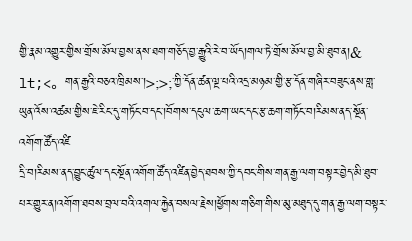གྱི་རྣམ་འགྱུར་གྱིས་གྲོས་མོལ་བྱས་ནས་ཐག་གཅོད་བྱ་རྒྱུའི་རེ་བ་ཡོད།གལ་ཏེ་གྲོས་མོལ་བྱ་མི་ཐུབ་ན།& lt;<。གན་རྒྱའི་བཅའ་ཁྲིམས་།>;>;་ཀྱི་དོན་ཚན་ལྔ་པའི་འདྲ་མཉམ་གྱི་རྩ་དོན་གཞིར་བཟུང་ནས་གླ་ཡུན་འོས་འཚམ་གྱིས་ཇེ་རིང་དུ་གཏོང་བ་དང་།བོགས་དངུལ་ཆག་ཡང་དང་རྩ་ཆག་གཏོང་བ།རིམས་ནད་སྔོན་འགོག་ཚོད་འཛི
དྲི་བ།རིམས་ནད་བྱུང་ཚུལ་དང་སྔོན་འགོག་ཚོད་འཛིན་བྱེད་ཐབས་ཀྱི་དབང་གིས་གན་རྒྱ་ལག་བསྟར་བྱེད་མི་ཐུབ་པར་གྱུར་ན།འགོག་ཐབས་བྲལ་བའི་འགལ་རྐྱེན་བསལ་རྗེས།ཕྱོགས་གཅིག་གིས་མུ་མཐུད་དུ་གན་རྒྱ་ལག་བསྟར་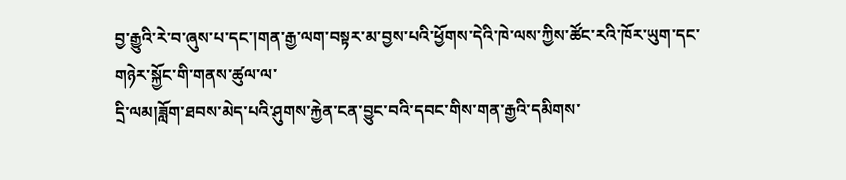བྱ་རྒྱུའི་རེ་བ་ཞུས་པ་དང་།གན་རྒྱ་ལག་བསྟར་མ་བྱས་པའི་ཕྱོགས་དེའི་ཁེ་ལས་ཀྱིས་ཚོང་རའི་ཁོར་ཡུག་དང་གཉེར་སྐྱོང་གི་གནས་ཚུལ་ལ་
དྲི་ལམ།ཟློག་ཐབས་མེད་པའི་ཤུགས་རྐྱེན་ངན་བྱུང་བའི་དབང་གིས་གན་རྒྱའི་དམིགས་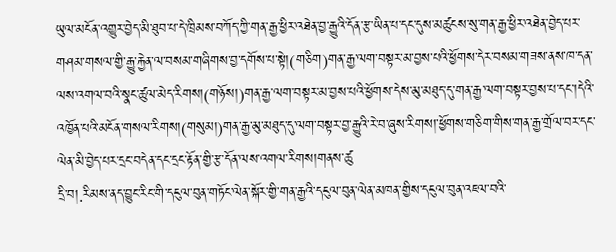ཡུལ་མངོན་འགྱུར་བྱེད་མི་ཐུབ་པ་དེ་ཁྲིམས་བཀོད་ཀྱི་གན་རྒྱ་ཕྱིར་འཐེན་བྱ་རྒྱུའི་དོན་རྩ་ཡིན་པ་དང་དུས་མཚུངས་སུ་གན་རྒྱ་ཕྱིར་འཐེན་བྱེད་པར་གཤམ་གསལ་གྱི་རྒྱུ་རྐྱེན་ལ་བསམ་གཞིགས་བྱ་དགོས་པ་སྟེ།(གཅིག)གན་རྒྱ་ལག་བསྟར་མ་བྱས་པའི་ཕྱོགས་དེར་བསམ་གཟས་ནས་ཁ་དན་ལས་འགལ་བའི་སྣང་ཚུལ་མེད་རིགས།(གཉོས།)གན་རྒྱ་ལག་བསྟར་མ་བྱས་པའི་ཕྱོགས་དེས་མུ་མཐུད་དུ་གན་རྒྱ་ལག་བསྟར་བྱས་པ་དང་།དེའི་འཁྱོན་པའི་མངོན་གསལ་རིགས།(གསུམ།)གན་རྒྱ་མུ་མཐུད་དུ་ལག་བསྟར་བྱ་རྒྱུའི་རེ་བ་ཞུས་རིགས།་ཕྱོགས་གཅིག་གིས་གན་རྒྱ་གྲོལ་བར་དང་ལེན་མི་བྱེད་པར་དྲང་བདེན་དང་དྲང་རྟོན་གྱི་རྩ་དོན་ལས་འགལ་རིགས།གནས་ཚུ
དྲི་བ།.རིམས་ནད་བྱུང་རིང་གི་དངུལ་བུན་གཏོང་ལེན་སྐོར་གྱི་གན་རྒྱའི་དངུལ་བུན་ལེན་མཁན་གྱིས་དངུལ་བུན་འཇལ་བའི་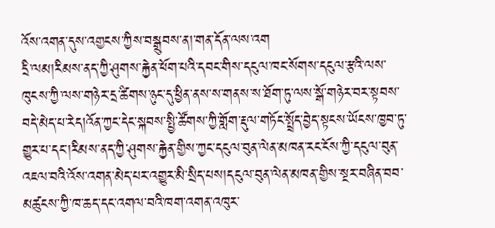འོས་འགན་དུས་འགྱངས་ཀྱིས་བསྒྲུབས་ན།་གན་དོན་ལས་འག
དྲི་ལམ།རིམས་ནད་ཀྱི་ཤུགས་རྐྱེན་ཕོག་པའི་དབང་གིས་དངུལ་ཁང་སོགས་དངུལ་རྩའི་ལས་ཁུངས་ཀྱི་ལས་གཉེར་དྲ་ཚིགས་ཉུང་དུ་ཕྱིན་ནས་ས་གནས་ས་ཐོག་ཏུ་ལས་སྒོ་གཉེར་བར་སྟབས་བདེ་མེད་པ་རེད།འོན་ཀྱང་དེང་སྐབས་སྤྱི་ཚོགས་ཀྱི་གློག་རྡུལ་གཏོང་སྤྲོད་བྱེད་སྟངས་ཡོངས་ཁྱབ་ཏུ་གྱུར་པ་དང་།རིམས་ནད་ཀྱི་ཤུགས་རྐྱེན་གྱིས་ཀྱང་དངུལ་བུན་ལེན་མཁན་རང་ངོས་ཀྱི་དངུལ་བུན་འཇལ་བའི་འོས་འགན་མེད་པར་འགྱུར་མི་སྲིད་པས།དངུལ་བུན་ལེན་མཁན་གྱིས་སྔར་བཞིན་བབ་མཚུངས་ཀྱི་ཁ་ཆད་དང་འགལ་བའི་ཁག་འགན་འཁུར་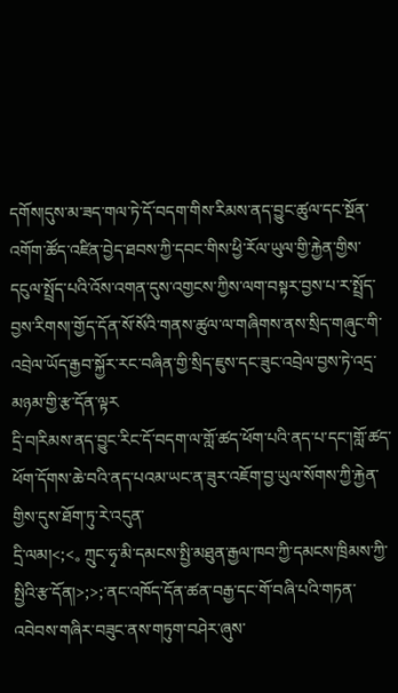དགོས།དུས་མ་ཟད་གལ་ཏེ་དོ་བདག་གིས་རིམས་ནད་བྱུང་ཚུལ་དང་སྔོན་འགོག་ཚོད་འཛིན་བྱེད་ཐབས་ཀྱི་དབང་གིས་ཕྱི་རོལ་ཡུལ་གྱི་རྐྱེན་གྱིས་དངུལ་སྤྲོད་པའི་འོས་འགན་དུས་འགྱངས་ཀྱིས་ལག་བསྟར་བྱས་པ་ར་སྤྲོད་བྱས་རིགས།་གྱོད་དོན་སོ་སོའི་གནས་ཚུལ་ལ་གཞིགས་ནས་སྲིད་གཞུང་གི་འབྲེལ་ཡོད་རྒྱབ་སྐྱོར་རང་བཞིན་གྱི་སྲིད་ཇུས་དང་ཟུང་འབྲེལ་བྱས་ཏེ་འདྲ་མཉམ་གྱི་རྩ་དོན་ལྟར
དྲི་བ།རིམས་ནད་བྱུང་རིང་དོ་བདག་ལ་གློ་ཚད་ཕོག་པའི་ནད་པ་དང་།གློ་ཚད་ཕོག་དོགས་ཆེ་བའི་ནད་པའམ་ཡང་ན་ཟུར་འཇོག་བྱ་ཡུལ་སོགས་ཀྱི་རྐྱེན་གྱིས་དུས་ཐོག་ཏུ་རེ་འདུན་
དྲི་ལམ།<;<。ཀྲུང་ཧྭ་མི་དམངས་སྤྱི་མཐུན་རྒྱལ་ཁབ་ཀྱི་དམངས་ཁྲིམས་ཀྱི་སྤྱིའི་རྩ་དོན།>;>;་ནང་འཁོད་དོན་ཚན་བརྒྱ་དང་གོ་བཞི་པའི་གཏན་འབེབས་གཞིར་བཟུང་ནས་གཏུག་བཤེར་ཞུས་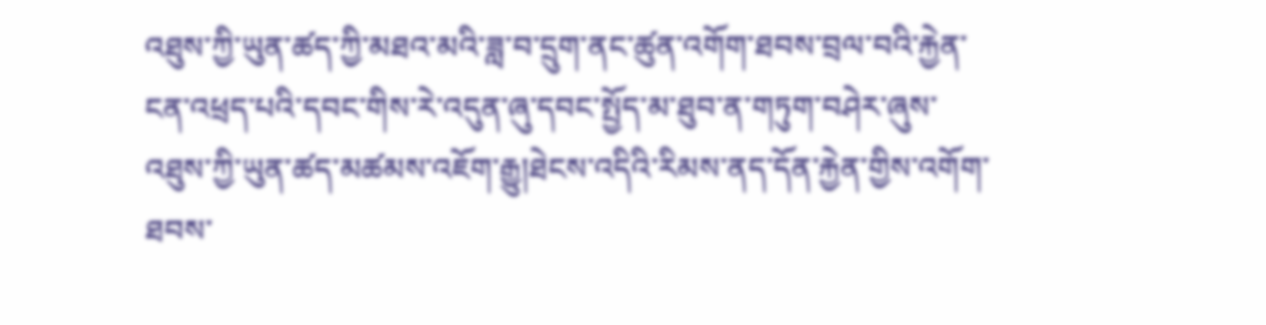འཐུས་ཀྱི་ཡུན་ཚད་ཀྱི་མཐའ་མའི་ཟླ་བ་དྲུག་ནང་ཚུན་འགོག་ཐབས་བྲལ་བའི་རྐྱེན་ངན་འཕྲད་པའི་དབང་གིས་རེ་འདུན་ཞུ་དབང་སྤྱོད་མ་ཐུབ་ན་གཏུག་བཤེར་ཞུས་འཐུས་ཀྱི་ཡུན་ཚད་མཚམས་འཇོག་རྒྱུ།ཐེངས་འདིའི་རིམས་ནད་དོན་རྐྱེན་གྱིས་འགོག་ཐབས་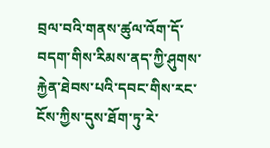བྲལ་བའི་གནས་ཚུལ་འོག་དོ་བདག་གིས་རིམས་ནད་ཀྱི་ཤུགས་རྐྱེན་ཐེབས་པའི་དབང་གིས་རང་ངོས་ཀྱིས་དུས་ཐོག་ཏུ་རེ་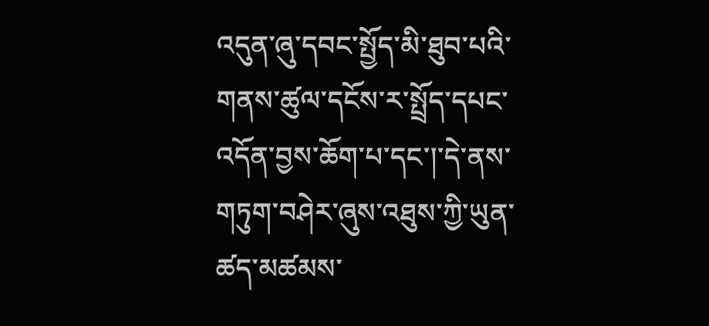འདུན་ཞུ་དབང་སྤྱོད་མི་ཐུབ་པའི་གནས་ཚུལ་དངོས་ར་སྤྲོད་དཔང་འདོན་བྱས་ཆོག་པ་དང་།་དེ་ནས་གཏུག་བཤེར་ཞུས་འཐུས་ཀྱི་ཡུན་ཚད་མཚམས་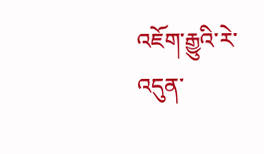འཇོག་རྒྱུའི་རེ་འདུན་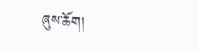ཞུས་ཆོག།